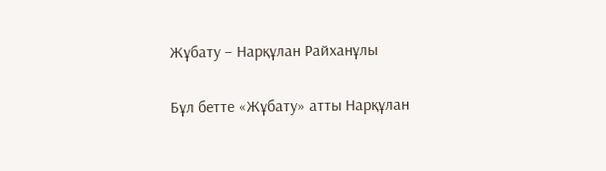Жұбату – Нарқұлан Райханұлы

Бұл бетте «Жұбату» атты Нарқұлан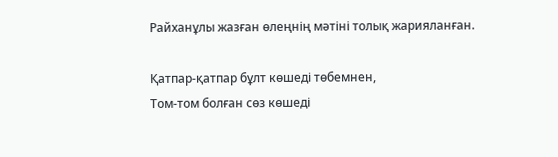Райханұлы жазған өлеңнің мәтіні толық жарияланған.

Қатпар-қатпар бұлт көшеді төбемнен,
Том-том болған сөз көшеді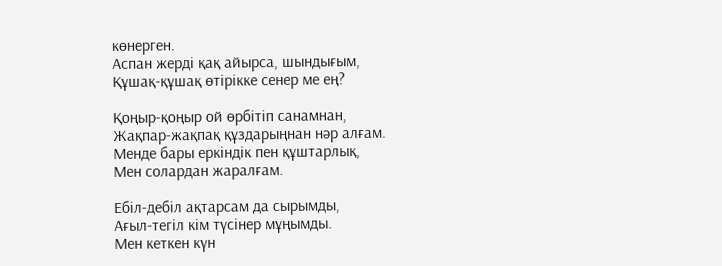көнерген.
Аспан жерді қақ айырса, шындығым,
Құшақ-құшақ өтірікке сенер ме ең?

Қоңыр-қоңыр ой өрбітіп санамнан,
Жақпар-жақпақ құздарыңнан нәр алғам.
Менде бары еркіндік пен құштарлық,
Мен солардан жаралғам.

Ебіл-дебіл ақтарсам да сырымды,
Ағыл-тегіл кім түсінер мұңымды.
Мен кеткен күн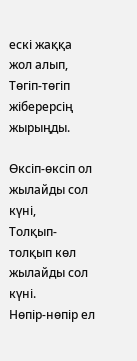ескі жаққа жол алып,
Төгіп-төгіп жіберерсің жырыңды.

Өксіп-өксіп ол жылайды сол күні,
Толқып-толқып көл жылайды сол күні.
Нөпір-нөпір ел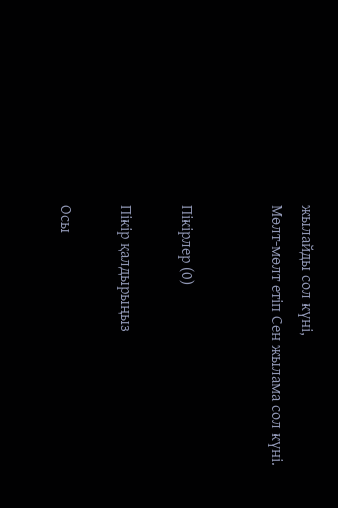жылайды сол күні,
Мөлт-мөлт етіп Сен жылама сол күні.


Пікірлер (0)

Пікір қалдырыңыз

Осы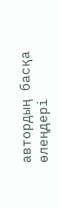автордың басқа өлеңдері